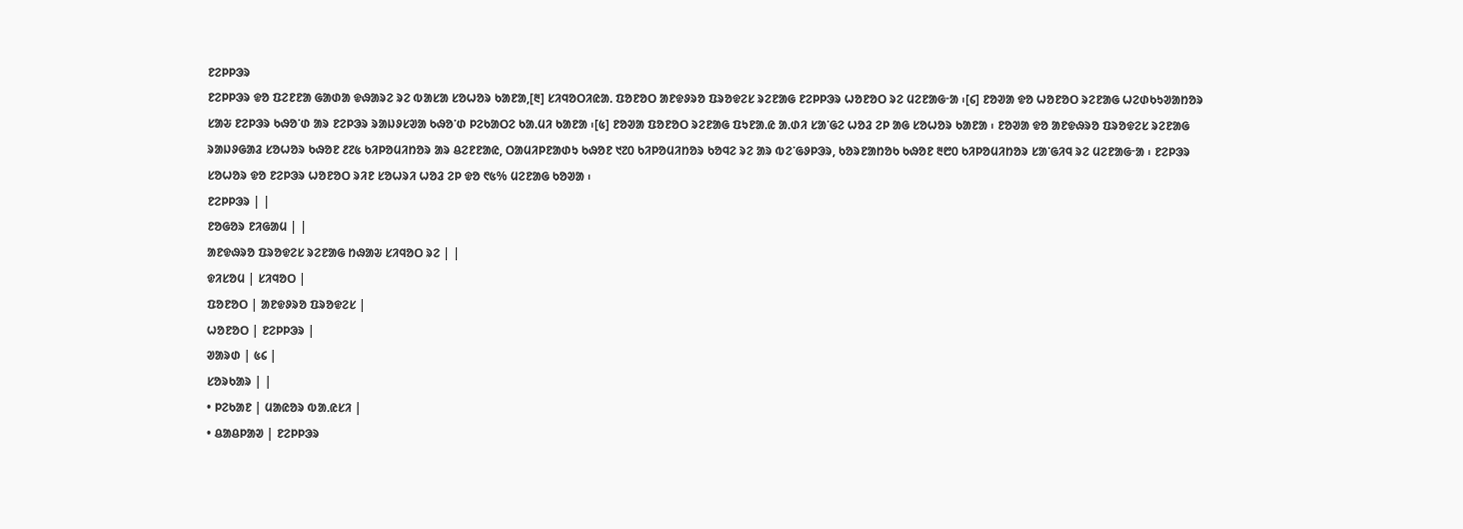ᱱᱮᱞᱞᱳᱨ
ᱱᱮᱞᱞᱳᱨ ᱫᱚ ᱯᱮᱱᱱᱟ ᱜᱟᱰᱟ ᱫᱷᱟᱨᱮ ᱨᱮ ᱵᱟᱥᱟ ᱥᱚᱦᱚᱨ ᱠᱟᱱᱟ,[᱓] ᱥᱤᱧᱚᱛᱤᱭᱟᱹ ᱯᱚᱱᱚᱛ ᱟᱱᱫᱽᱨᱚ ᱯᱨᱚᱫᱮᱥ ᱨᱮᱱᱟᱜ ᱱᱮᱞᱞᱳᱨ ᱦᱚᱱᱚᱛ ᱨᱮ ᱢᱮᱱᱟᱜᱼᱟ ᱾[᱔] ᱱᱚᱣᱟ ᱫᱚ ᱦᱚᱱᱚᱛ ᱨᱮᱱᱟᱜ ᱦᱮᱰᱠᱩᱣᱟᱴᱚᱨ ᱥᱟᱶ ᱱᱮᱞᱳᱨ ᱠᱷᱚᱸᱰ ᱟᱨ ᱱᱮᱞᱳᱨ ᱨᱟᱡᱽᱥᱣᱟ ᱠᱷᱚᱸᱰ ᱞᱮᱠᱟᱛᱮ ᱠᱟᱹᱢᱤ ᱠᱟᱱᱟ ᱾[᱕] ᱱᱚᱣᱟ ᱯᱚᱱᱚᱛ ᱨᱮᱱᱟᱜ ᱯᱩᱱᱟᱹᱭ ᱟᱹᱰᱤ ᱥᱟᱸᱜᱮ ᱦᱚᱲ ᱮᱞ ᱟᱜ ᱥᱚᱦᱚᱨ ᱠᱟᱱᱟ ᱾ ᱱᱚᱣᱟ ᱫᱚ ᱟᱱᱫᱷᱨᱚ ᱯᱨᱚᱫᱮᱥ ᱨᱮᱱᱟᱜ ᱨᱟᱡᱽᱜᱟᱲ ᱥᱚᱦᱚᱨ ᱠᱷᱚᱱ ᱒᱗᱕ ᱠᱤᱞᱚᱢᱤᱴᱚᱨ ᱟᱨ ᱪᱮᱱᱱᱟᱭ, ᱛᱟᱢᱤᱞᱱᱟᱰᱩ ᱠᱷᱚᱱ ᱑᱗᱐ ᱠᱤᱞᱚᱢᱤᱴᱚᱨ ᱠᱚᱧᱮ ᱨᱮ ᱟᱨ ᱵᱮᱸᱜᱽᱞᱳᱨ, ᱠᱚᱨᱱᱟᱴᱚᱠ ᱠᱷᱚᱱ ᱓᱘᱐ ᱠᱤᱞᱚᱢᱤᱴᱚᱨ ᱥᱟᱸᱜᱤᱧ ᱨᱮ ᱢᱮᱱᱟᱜᱼᱟ ᱾ ᱱᱮᱞᱳᱨ ᱥᱚᱦᱚᱨ ᱫᱚ ᱱᱮᱞᱳᱨ ᱦᱚᱱᱚᱛ ᱨᱤᱱ ᱥᱚᱦᱨᱤ ᱦᱚᱲ ᱮᱞ ᱫᱚ ᱖᱕% ᱢᱮᱱᱟᱜ ᱠᱚᱣᱟ ᱾
ᱱᱮᱞᱞᱳᱨ | |
ᱱᱚᱜᱚᱨ ᱱᱤᱜᱟᱢ | |
ᱟᱱᱫᱷᱨᱚ ᱯᱨᱚᱫᱮᱥ ᱨᱮᱱᱟᱜ ᱴᱷᱟᱶ ᱥᱤᱧᱚᱛ ᱨᱮ | |
ᱫᱤᱥᱚᱢ | ᱥᱤᱧᱚᱛ |
ᱯᱚᱱᱚᱛ | ᱟᱱᱫᱽᱨᱚ ᱯᱨᱚᱫᱮᱥ |
ᱦᱚᱱᱚᱛ | ᱱᱮᱞᱞᱳᱨ |
ᱣᱟᱨᱰ | ᱕᱔ |
ᱥᱚᱨᱠᱟᱨ | |
• ᱞᱮᱠᱟᱱ | ᱢᱟᱭᱚᱨ ᱵᱟᱹᱭᱥᱤ |
• ᱪᱟᱪᱞᱟᱣ | ᱱᱮᱞᱞᱳᱨ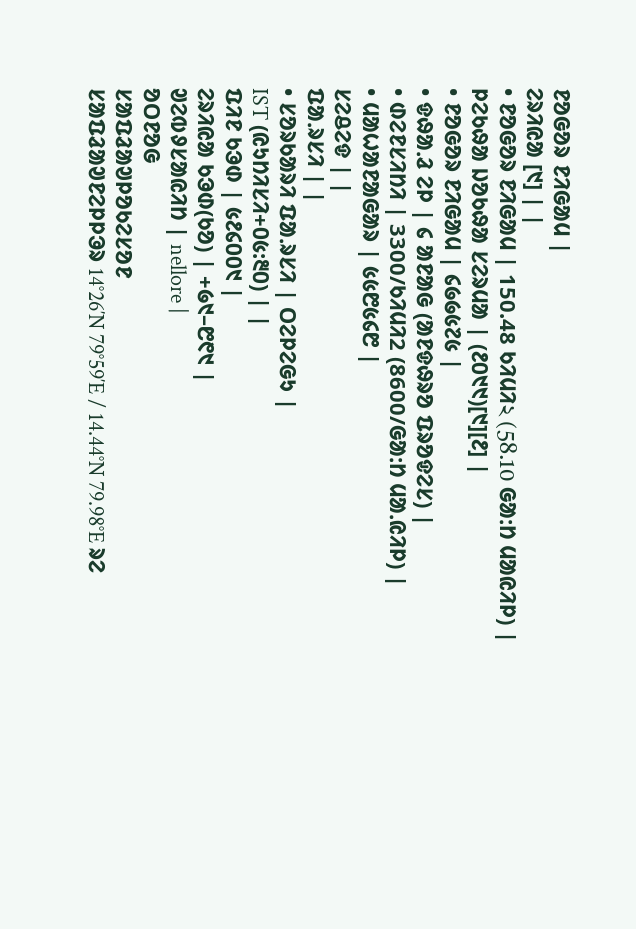ᱱᱚᱜᱚᱨ ᱱᱤᱜᱟᱢ |
ᱮᱨᱤᱭᱟ [᱑] | |
• ᱱᱚᱜᱚᱨ ᱱᱤᱜᱟᱢ | 150.48 ᱠᱤᱢᱤ২ (58.10 ᱜᱟᱺᱴ ᱢᱟᱭᱤᱞ) |
ᱞᱮᱠᱷᱟ ᱡᱚᱠᱷᱟ ᱥᱮᱨᱢᱟ | (᱒᱐᱑᱑)[᱑][᱒] |
• ᱱᱚᱜᱚᱨ ᱱᱤᱜᱟᱢ | ᱔᱙᱙᱕᱗᱕ |
• ᱫᱷᱟᱹᱲ ᱮᱞ | ᱔ ᱟᱱᱟᱜ (ᱟᱱᱫᱷᱨᱚ ᱯᱨᱚᱫᱮᱥ) |
• ᱰᱮᱱᱥᱤᱴᱤ | 3300/ᱠᱤᱢᱤ2 (8600/ᱜᱟᱺᱴ ᱢᱟᱹᱭᱤᱞ) |
• ᱢᱟᱦᱟᱱᱟᱜᱟᱨ | ᱕᱕᱘᱕᱔᱘ |
ᱥᱮᱪᱮᱫ | |
ᱯᱟᱹᱨᱥᱤ | |
• ᱥᱚᱨᱠᱟᱨᱤ ᱯᱟᱹᱨᱥᱤ | ᱛᱮᱞᱮᱜᱩ |
IST (ᱭᱩᱴᱤᱥᱤ+᱐᱕:᱓᱐) | |
ᱯᱤᱱ ᱠᱳᱰ | ᱕᱒᱔᱐᱐᱑ |
ᱮᱨᱤᱭᱟ ᱠᱳᱰ(ᱠᱚ) | +᱙᱑–᱘᱖᱑ |
ᱣᱮᱵᱽᱥᱟᱭᱤᱴ | nellore |
ᱚᱛᱱᱚᱜ
ᱥᱟᱯᱲᱟᱣᱞᱚᱠᱮᱥᱚᱱ
ᱥᱟᱯᱲᱟᱣᱱᱮᱞᱞᱳᱨ 14°26′N 79°59′E / 14.44°N 79.98°E ᱨᱮ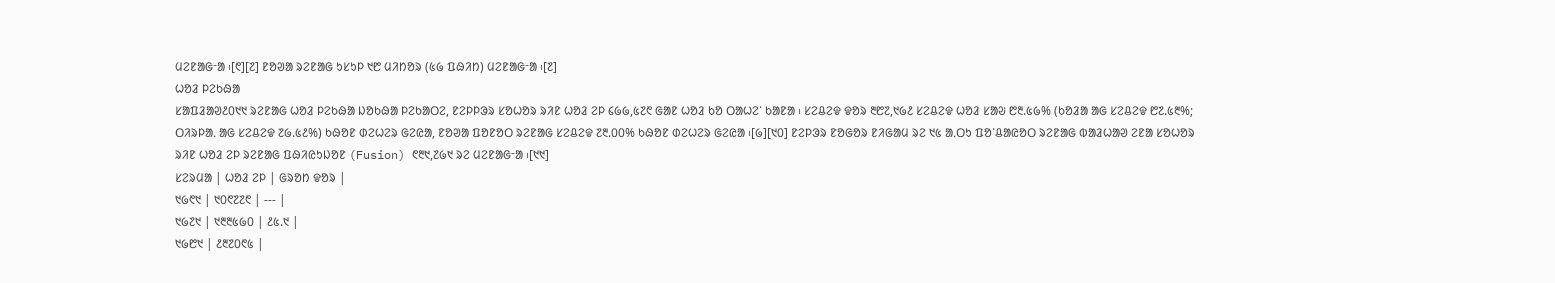ᱢᱮᱱᱟᱜᱼᱟ ᱾[᱖][᱗] ᱱᱚᱣᱟ ᱨᱮᱱᱟᱜ ᱩᱥᱩᱞ ᱑᱘ ᱢᱤᱴᱚᱨ (᱕᱙ ᱯᱷᱤᱴ) ᱢᱮᱱᱟᱜᱼᱟ ᱾[᱗]
ᱦᱚᱲ ᱞᱮᱠᱷᱟ
ᱥᱟᱯᱲᱟᱣ᱒᱐᱑᱑ ᱨᱮᱱᱟᱜ ᱦᱚᱲ ᱞᱮᱠᱷᱟ ᱡᱚᱠᱷᱟ ᱞᱮᱠᱟᱛᱮ, ᱱᱮᱞᱞᱳᱨ ᱥᱚᱦᱚᱨ ᱨᱤᱱ ᱦᱚᱲ ᱮᱞ ᱔᱙᱙,᱕᱗᱖ ᱜᱟᱱ ᱦᱚᱲ ᱠᱚ ᱛᱟᱦᱮᱸ ᱠᱟᱱᱟ ᱾ ᱥᱮᱪᱮᱫ ᱫᱚᱨ ᱓᱘᱗,᱑᱙᱒ ᱥᱮᱪᱮᱫ ᱦᱚᱲ ᱥᱟᱶ ᱘᱓.᱕᱙% (ᱠᱚᱲᱟ ᱟᱜ ᱥᱮᱪᱮᱫ ᱘᱗.᱕᱓%; ᱛᱤᱨᱞᱟᱹ ᱟᱜ ᱥᱮᱪᱮᱫ ᱗᱙.᱕᱒%) ᱠᱷᱚᱱ ᱰᱮᱦᱮᱨ ᱜᱮᱭᱟ, ᱱᱚᱣᱟ ᱯᱚᱱᱚᱛ ᱨᱮᱱᱟᱜ ᱥᱮᱪᱮᱫ ᱗᱓.᱐᱐% ᱠᱷᱚᱱ ᱰᱮᱦᱮᱨ ᱜᱮᱭᱟ ᱾[᱙][᱑᱐] ᱱᱮᱞᱳᱨ ᱱᱚᱜᱚᱨ ᱱᱤᱜᱟᱢ ᱨᱮ ᱑᱕ ᱟᱹᱛᱩ ᱯᱚᱸᱪᱟᱭᱚᱛ ᱨᱮᱱᱟᱜ ᱵᱟᱲᱦᱟᱣ ᱮᱱᱟ ᱥᱚᱦᱚᱨ ᱨᱤᱱ ᱦᱚᱲ ᱮᱞ ᱨᱮᱱᱟᱜ ᱯᱷᱤᱭᱩᱡᱚᱱ (Fusion) ᱖᱓᱑,᱗᱙᱑ ᱨᱮ ᱢᱮᱱᱟᱜᱼᱟ ᱾[᱑᱑]
ᱥᱮᱨᱢᱟ | ᱦᱚᱲ ᱮᱞ | ᱜᱨᱚᱴ ᱫᱚᱨ |
᱑᱙᱖᱑ | ᱑᱐᱖᱗᱗᱖ | --- |
᱑᱙᱗᱑ | ᱑᱓᱓᱕᱙᱐ | ᱒᱕.᱑ |
᱑᱙᱘᱑ | ᱒᱓᱗᱐᱖᱕ |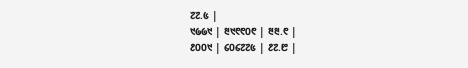᱗᱗.᱕ |
᱑᱙᱙᱑ | ᱓᱑᱖᱖᱐᱖ | ᱓᱓.᱖ |
᱒᱐᱐᱑ | ᱔᱐᱔᱗᱗᱕ | ᱒᱗.᱘ |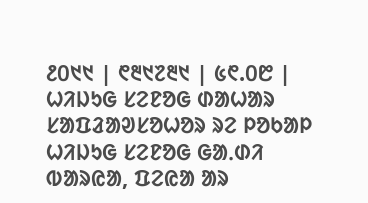᱒᱐᱑᱑ | ᱖᱓᱑᱗᱓᱑ | ᱕᱖.᱐᱘ |
ᱦᱤᱡᱩᱜ ᱥᱮᱱᱚᱜ ᱰᱟᱦᱟᱨ
ᱥᱟᱯᱲᱟᱣᱥᱚᱦᱚᱨ ᱨᱮ ᱞᱚᱠᱟᱞ ᱦᱤᱡᱩᱜ ᱥᱮᱱᱚᱜ ᱜᱟᱹᱰᱤ ᱵᱟᱨᱭᱟ, ᱯᱮᱭᱟ ᱟᱨ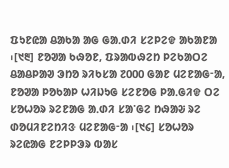ᱯᱩᱱᱭᱟ ᱪᱟᱠᱟ ᱟᱜ ᱜᱟᱹᱰᱤ ᱥᱮᱞᱮᱫ ᱟᱠᱟᱱᱟ ᱾[᱑᱓] ᱱᱚᱣᱟ ᱠᱷᱚᱱ, ᱯᱨᱟᱵᱷᱮᱴ ᱞᱮᱠᱟᱛᱮ ᱪᱟᱪᱞᱟᱣ ᱳᱴᱚ ᱨᱤᱠᱥᱟ ᱗᱐᱐᱐ ᱜᱟᱱ ᱢᱮᱱᱟᱜᱼᱟ, ᱱᱚᱣᱟ ᱞᱚᱠᱟᱞ ᱦᱤᱡᱩᱜ ᱥᱮᱱᱚᱜ ᱞᱟᱹᱜᱤᱫ ᱛᱮ ᱥᱚᱦᱚᱨ ᱨᱮᱱᱟᱜ ᱟᱹᱰᱤ ᱥᱟᱸᱜᱮ ᱴᱷᱟᱶ ᱨᱮ ᱰᱚᱢᱤᱱᱮᱴᱤᱝ ᱢᱮᱱᱟᱜᱼᱟ ᱾[᱑᱔] ᱥᱚᱦᱚᱨ ᱨᱮᱭᱟᱜ ᱱᱮᱞᱞᱳᱨ ᱵᱟᱥ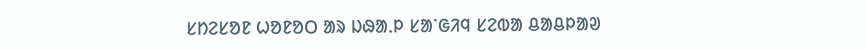ᱥᱴᱮᱥᱚᱱ ᱦᱚᱱᱚᱛ ᱟᱨ ᱡᱷᱟᱹᱞ ᱥᱟᱸᱜᱤᱧ ᱥᱮᱵᱟ ᱪᱟᱪᱞᱟᱣ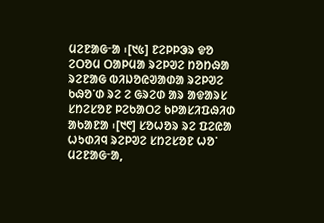ᱢᱮᱱᱟᱜᱼᱟ ᱾[᱑᱕] ᱱᱮᱞᱞᱳᱨ ᱫᱚ ᱮᱛᱚᱢ ᱛᱟᱞᱢᱟ ᱨᱮᱞᱣᱮ ᱴᱚᱴᱷᱟ ᱨᱮᱱᱟᱜ ᱵᱤᱡᱚᱭᱣᱟᱰᱟ ᱨᱮᱞᱣᱮ ᱠᱷᱚᱸᱰ ᱨᱮ ᱮ ᱜᱨᱮᱰ ᱟᱨ ᱟᱫᱟᱨᱥ ᱥᱴᱮᱥᱚᱱ ᱞᱮᱠᱟᱛᱮ ᱠᱞᱟᱥᱤᱯᱷᱤᱰ ᱟᱠᱟᱱᱟ ᱾[᱑᱖] ᱥᱚᱦᱚᱨ ᱨᱮ ᱯᱮᱭᱟ ᱦᱩᱰᱤᱧ ᱨᱮᱞᱣᱮ ᱥᱴᱮᱥᱚᱱ ᱦᱚᱸ ᱢᱮᱱᱟᱜᱼᱟ,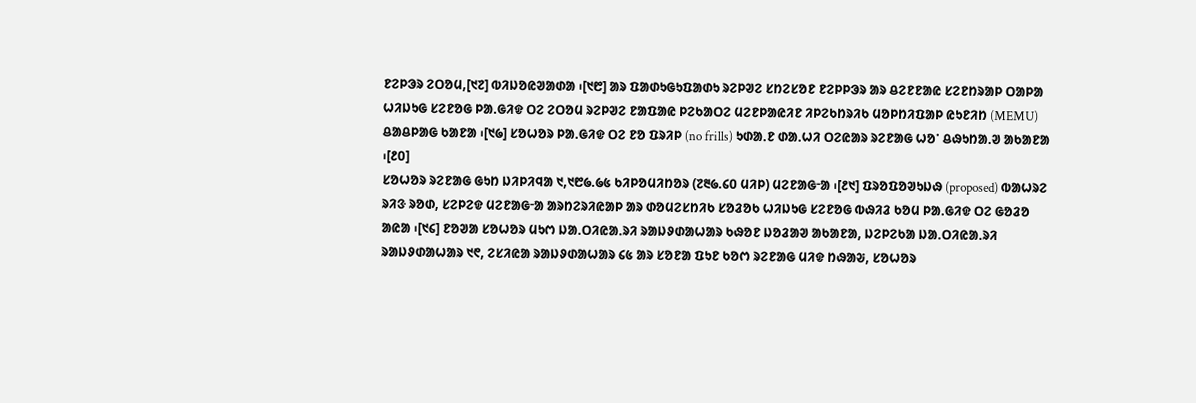ᱱᱮᱞᱳᱨ ᱮᱛᱚᱢ,[᱑᱗] ᱵᱤᱡᱚᱭᱣᱟᱰᱟ ᱾[᱑᱘] ᱟᱨ ᱯᱟᱰᱩᱜᱩᱯᱟᱰᱩ ᱨᱮᱞᱣᱮ ᱥᱴᱮᱥᱚᱱ ᱱᱮᱞᱞᱳᱨ ᱟᱨ ᱪᱮᱱᱱᱟᱭ ᱥᱮᱱᱴᱨᱟᱞ ᱛᱟᱞᱟ ᱦᱤᱡᱩᱜ ᱥᱮᱱᱚᱜ ᱞᱟᱹᱜᱤᱫ ᱛᱮ ᱮᱛᱚᱢ ᱨᱮᱞᱣᱮ ᱱᱟᱯᱟᱭ ᱞᱮᱠᱟᱛᱮ ᱢᱮᱱᱞᱟᱭᱤᱱ ᱤᱞᱮᱠᱴᱨᱤᱠ ᱢᱚᱞᱴᱤᱯᱟᱞ ᱭᱩᱱᱤᱴ (MEMU) ᱪᱟᱪᱞᱟᱜ ᱠᱟᱱᱟ ᱾[᱑᱙] ᱥᱚᱦᱚᱨ ᱞᱟᱹᱜᱤᱫ ᱛᱮ ᱱᱚ ᱯᱨᱤᱞ (no frills) ᱩᱰᱟᱹᱱ ᱰᱟᱹᱦᱤ ᱛᱮᱭᱟᱨ ᱨᱮᱱᱟᱜ ᱦᱚᱸ ᱪᱷᱩᱴᱟᱹᱣ ᱟᱠᱟᱱᱟ ᱾[᱒᱐]
ᱥᱚᱦᱚᱨ ᱨᱮᱱᱟᱜ ᱜᱩᱴ ᱡᱤᱞᱤᱧᱟ ᱑,᱑᱘᱙.᱙᱕ ᱠᱤᱞᱚᱢᱤᱴᱚᱨ (᱗᱓᱙.᱔᱐ ᱢᱤᱞ) ᱢᱮᱱᱟᱜᱼᱟ ᱾[᱒᱑] ᱯᱨᱚᱯᱚᱣᱩᱡᱷ (proposed) ᱵᱟᱦᱨᱮ ᱨᱤᱝ ᱨᱚᱰ, ᱥᱮᱞᱮᱫ ᱢᱮᱱᱟᱜᱼᱟ ᱟᱨᱴᱮᱨᱤᱭᱟᱞ ᱟᱨ ᱰᱚᱢᱮᱥᱴᱤᱠ ᱥᱚᱲᱚᱠ ᱦᱤᱡᱩᱜ ᱥᱮᱱᱚᱜ ᱵᱷᱤᱲ ᱠᱚᱢ ᱞᱟᱹᱜᱤᱫ ᱛᱮ ᱜᱚᱲᱚ ᱟᱭᱟ ᱾[᱑᱔] ᱱᱚᱣᱟ ᱥᱚᱦᱚᱨ ᱢᱩᱬ ᱡᱟᱹᱛᱤᱭᱟᱹᱨᱤ ᱨᱟᱡᱽᱰᱟᱦᱟᱨ ᱠᱷᱚᱱ ᱡᱚᱲᱟᱣ ᱟᱠᱟᱱᱟ, ᱡᱮᱞᱮᱠᱟ ᱡᱟᱹᱛᱤᱭᱟᱹᱨᱤ ᱨᱟᱡᱽᱰᱟᱦᱟᱨ ᱑᱖, ᱮᱥᱤᱭᱟ ᱨᱟᱡᱽᱰᱟᱦᱟᱨ ᱔᱕ ᱟᱨ ᱥᱚᱱᱟ ᱯᱩᱱ ᱠᱚᱬ ᱨᱮᱱᱟᱜ ᱢᱤᱫ ᱴᱷᱟᱶ, ᱥᱚᱦᱚᱨ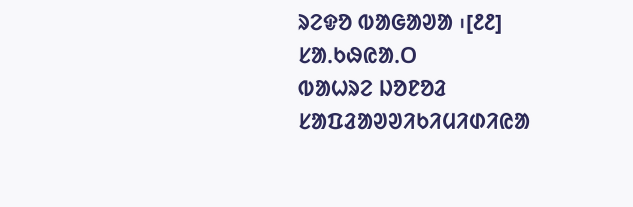ᱨᱮᱫᱚ ᱵᱟᱜᱟᱣᱟ ᱾[᱒᱒]
ᱥᱟᱹᱠᱷᱭᱟᱹᱛ
ᱵᱟᱦᱨᱮ ᱡᱚᱱᱚᱲ
ᱥᱟᱯᱲᱟᱣᱣᱤᱠᱤᱢᱤᱰᱤᱭᱟ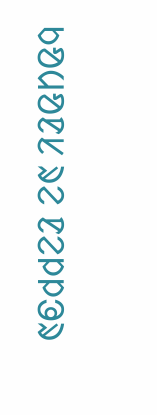ᱠᱚᱢᱚᱱᱥ ᱨᱮ ᱱᱮᱞᱞᱳᱨ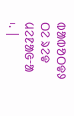ᱵᱟᱵᱚᱛᱫᱽ ᱛᱮ ᱨᱮᱫ ᱢᱮᱱᱟᱜᱼᱟ ᱾. |